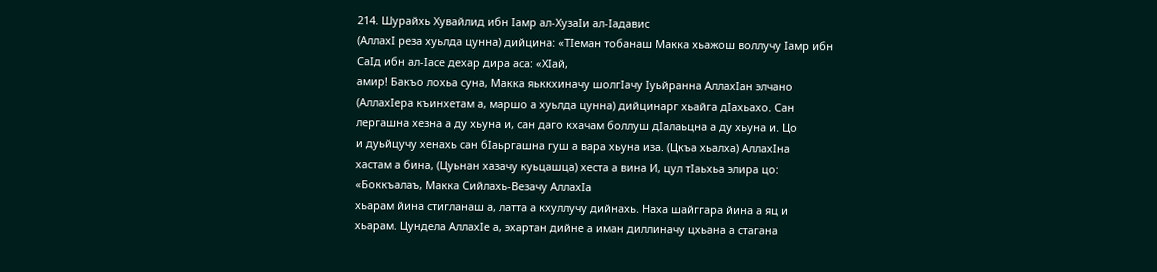214. Шурайхь Хувайлид ибн Iамр ал-ХузаIи ал-Iадавис
(АллахI реза хуьлда цунна) дийцина: «ТIеман тобанаш Макка хьажош воллучу Iамр ибн
СаIд ибн ал-Iасе дехар дира аса: «ХIай,
амир! Бакъо лохьа суна, Макка яьккхиначу шолгIачу Iуьйранна АллахIан элчано
(АллахIера къинхетам а, маршо а хуьлда цунна) дийцинарг хьайга дIахьахо. Сан
лергашна хезна а ду хьуна и, сан даго кхачам боллуш дIалаьцна а ду хьуна и. Цо
и дуьйцучу хенахь сан бIаьргашна гуш а вара хьуна иза. (Цкъа хьалха) АллахIна
хастам а бина, (Цуьнан хазачу куьцашца) хеста а вина И, цул тIаьхьа элира цо:
«Боккъалаъ, Макка Сийлахь-Везачу АллахIа
хьарам йина стигланаш а, латта а кхуллучу дийнахь. Наха шайггара йина а яц и
хьарам. Цундела АллахIе а, эхартан дийне а иман диллиначу цхьана а стагана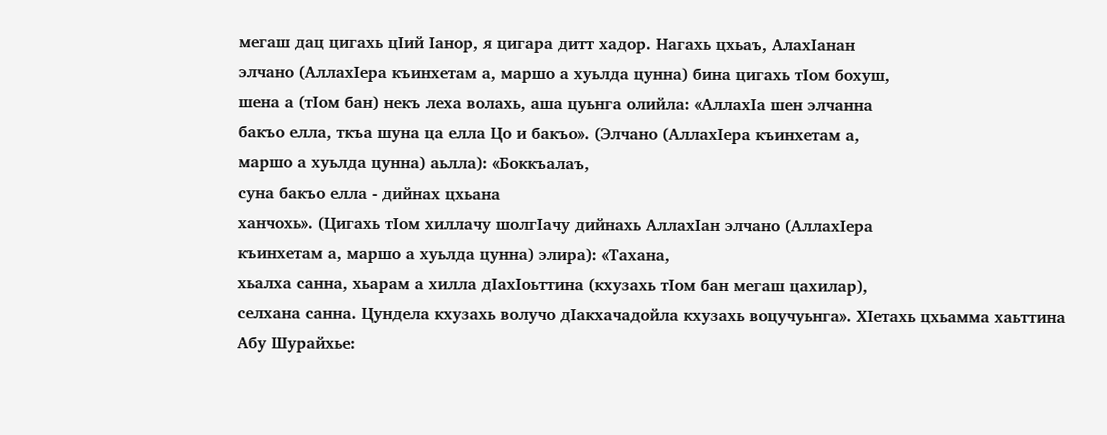мегаш дац цигахь цIий Iанор, я цигара дитт хадор. Нагахь цхьаъ, АлахIанан
элчано (АллахIера къинхетам а, маршо а хуьлда цунна) бина цигахь тIом бохуш,
шена а (тIом бан) некъ леха волахь, аша цуьнга олийла: «АллахIа шен элчанна
бакъо елла, ткъа шуна ца елла Цо и бакъо». (Элчано (АллахIера къинхетам а,
маршо а хуьлда цунна) аьлла): «Боккъалаъ,
суна бакъо елла - дийнах цхьана
ханчохь». (Цигахь тIом хиллачу шолгIачу дийнахь АллахIан элчано (АллахIера
къинхетам а, маршо а хуьлда цунна) элира): «Тахана,
хьалха санна, хьарам а хилла дIахIоьттина (кхузахь тIом бан мегаш цахилар),
селхана санна. Цундела кхузахь волучо дIакхачадойла кхузахь воцучуьнга». ХIетахь цхьамма хаьттина Абу Шурайхье: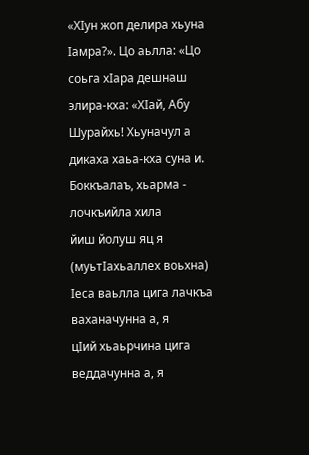«ХIун жоп делира хьуна Iамра?». Цо аьлла: «Цо соьга хIара дешнаш
элира-кха: «ХIай, Абу
Шурайхь! Хьуначул а дикаха хаьа-кха суна и. Боккъалаъ, хьарма - лочкъийла хила
йиш йолуш яц я (муьтIахьаллех воьхна) Iеса ваьлла цига лачкъа ваханачунна а, я
цIий хьаьрчина цига веддачунна а, я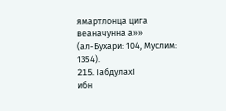ямартлонца цига веаначунна а»»
(ал-Бухари: 104, Муслим: 1354).
215. IабдулахI
ибн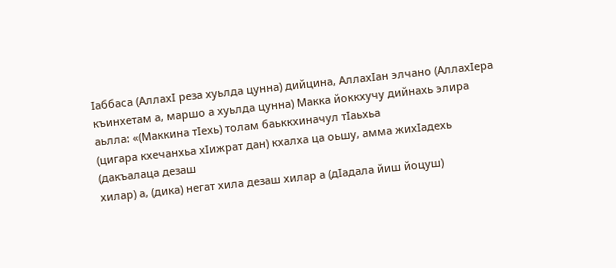Iаббаса (АллахI реза хуьлда цунна) дийцина, АллахIан элчано (АллахIера
къинхетам а, маршо а хуьлда цунна) Макка йоккхучу дийнахь элира аьлла: «(Маккина тIехь) толам баьккхиначул тIаьхьа
(цигара кхечанхьа хIижрат дан) кхалха ца оьшу, амма жихIадехь (дакъалаца дезаш
хилар) а, (дика) негат хила дезаш хилар а (дIадала йиш йоцуш)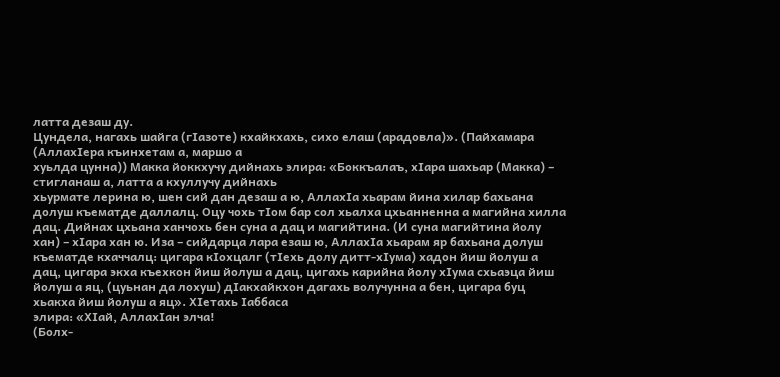латта дезаш ду.
Цундела, нагахь шайга (гIазоте) кхайкхахь, сихо елаш (арадовла)». (Пайхамара (АллахIера къинхетам а, маршо а
хуьлда цунна)) Макка йоккхучу дийнахь элира: «Боккъалаъ, хIара шахьар (Макка) – стигланаш а, латта а кхуллучу дийнахь
хьурмате лерина ю, шен сий дан дезаш а ю, АллахIа хьарам йина хилар бахьана
долуш къематде даллалц. Оцу чохь тIом бар сол хьалха цхьанненна а магийна хилла
дац. Дийнах цхьана ханчохь бен суна а дац и магийтина. (И суна магийтина йолу
хан) – хIара хан ю. Иза – сийдарца лара езаш ю, АллахIа хьарам яр бахьана долуш
къематде кхаччалц: цигара кIохцалг (тIехь долу дитт-хIума) хадон йиш йолуш а
дац, цигара экха къехкон йиш йолуш а дац, цигахь карийна йолу хIума схьаэца йиш
йолуш а яц, (цуьнан да лохуш) дIакхайкхон дагахь волучунна а бен, цигара буц
хьакха йиш йолуш а яц». ХIетахь Iаббаса
элира: «ХIай, АллахIан элча!
(Болх-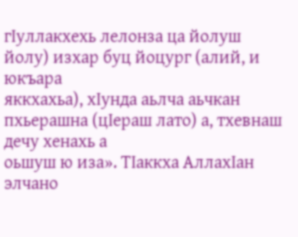гIуллакхехь лелонза ца йолуш йолу) изхар буц йоцург (алий, и юкъара
яккхахьа), хIунда аьлча аьчкан пхьерашна (цIераш лато) а, тхевнаш дечу хенахь а
оьшуш ю иза». ТIаккха АллахIан
элчано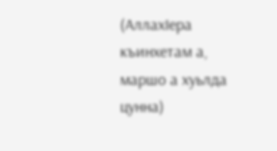(АллахIера къинхетам а, маршо а хуьлда цунна)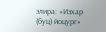элира: «Изхар (буц) йоцург»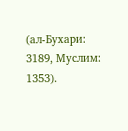(ал-Бухари: 3189, Муслим: 1353).